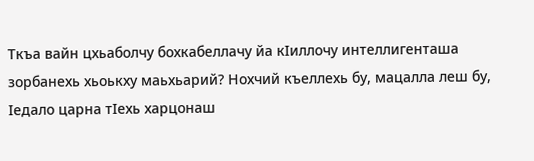Ткъа вайн цхьаболчу бохкабеллачу йа кӏиллочу интеллигенташа зорбанехь хьоькху маьхьарий? Нохчий къеллехь бу, мацалла леш бу, ӏедало царна тӏехь харцонаш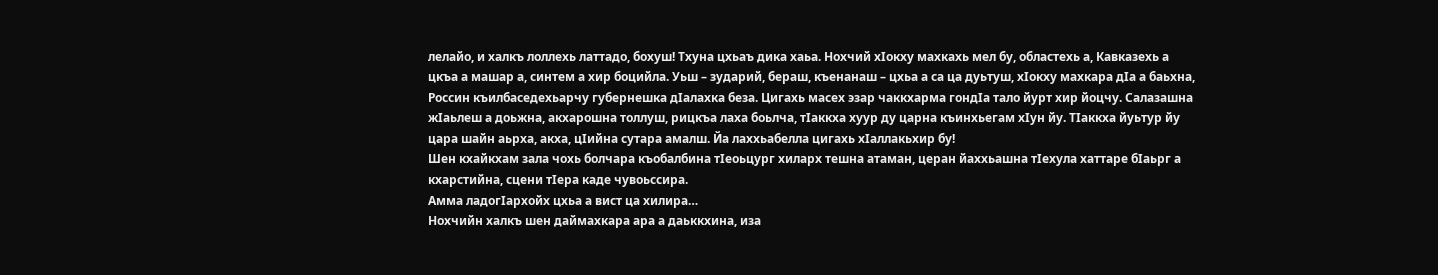лелайо, и халкъ лоллехь латтадо, бохуш! Тхуна цхьаъ дика хаьа. Нохчий хӏокху махкахь мел бу, областехь а, Кавказехь а цкъа а машар а, синтем а хир боцийла. Уьш – зударий, бераш, къенанаш – цхьа а са ца дуьтуш, хӏокху махкара дӏа а баьхна, Россин къилбаседехьарчу губернешка дӏалахка беза. Цигахь масех эзар чаккхарма гондӏа тало йурт хир йоцчу. Салазашна жӏаьлеш а доьжна, акхарошна толлуш, рицкъа лаха боьлча, тӏаккха хуур ду царна къинхьегам хӏун йу. Тӏаккха йуьтур йу цара шайн аьрха, акха, цӏийна сутара амалш. Йа лаххьабелла цигахь хӏаллакьхир бу!
Шен кхайкхам зала чохь болчара къобалбина тӏеоьцург хиларх тешна атаман, церан йаххьашна тӏехула хаттаре бӏаьрг а кхарстийна, сцени тӏера каде чувоьссира.
Амма ладогӏархойх цхьа а вист ца хилира…
Нохчийн халкъ шен даймахкара ара а даьккхина, иза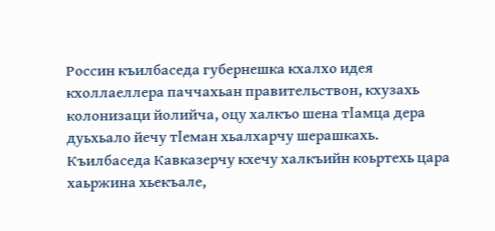Россин къилбаседа губернешка кхалхо идея кхоллаеллера паччахьан правительствон, кхузахь колонизаци йолийча, оцу халкъо шена тӏамца дера дуьхьало йечу тӏеман хьалхарчу шерашкахь.
Къилбаседа Кавказерчу кхечу халкъийн коьртехь цара хаьржина хьекъале,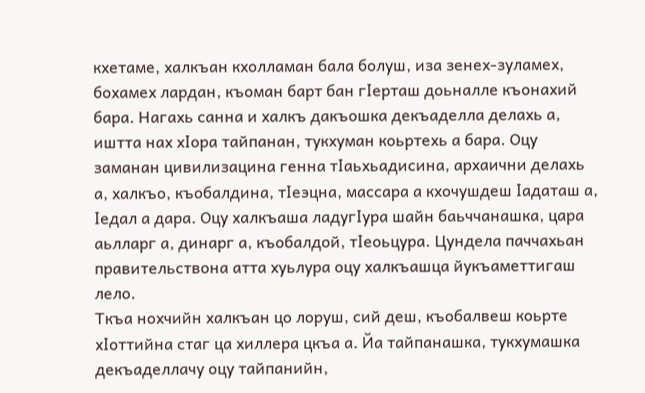кхетаме, халкъан кхолламан бала болуш, иза зенех-зуламех, бохамех лардан, къоман барт бан гӏерташ доьналле къонахий бара. Нагахь санна и халкъ дакъошка декъаделла делахь а, иштта нах хӏора тайпанан, тукхуман коьртехь а бара. Оцу заманан цивилизацина генна тӏаьхьадисина, архаични делахь а, халкъо, къобалдина, тӏеэцна, массара а кхочушдеш ӏадаташ а, ӏедал а дара. Оцу халкъаша ладугӏура шайн баьччанашка, цара аьлларг а, динарг а, къобалдой, тӏеоьцура. Цундела паччахьан правительствона атта хуьлура оцу халкъашца йукъаметтигаш лело.
Ткъа нохчийн халкъан цо лоруш, сий деш, къобалвеш коьрте хӏоттийна стаг ца хиллера цкъа а. Йа тайпанашка, тукхумашка декъаделлачу оцу тайпанийн,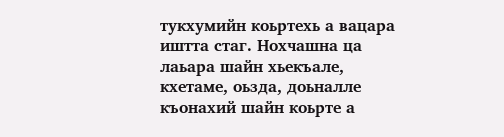тукхумийн коьртехь а вацара иштта стаг. Нохчашна ца лаьара шайн хьекъале, кхетаме, оьзда, доьналле къонахий шайн коьрте а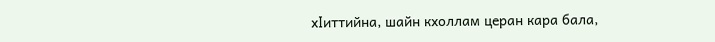хӏиттийна, шайн кхоллам церан кара бала,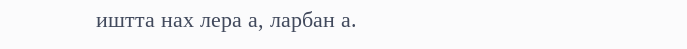иштта нах лера а, ларбан а.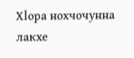Хӏора нохчочунна лакхе